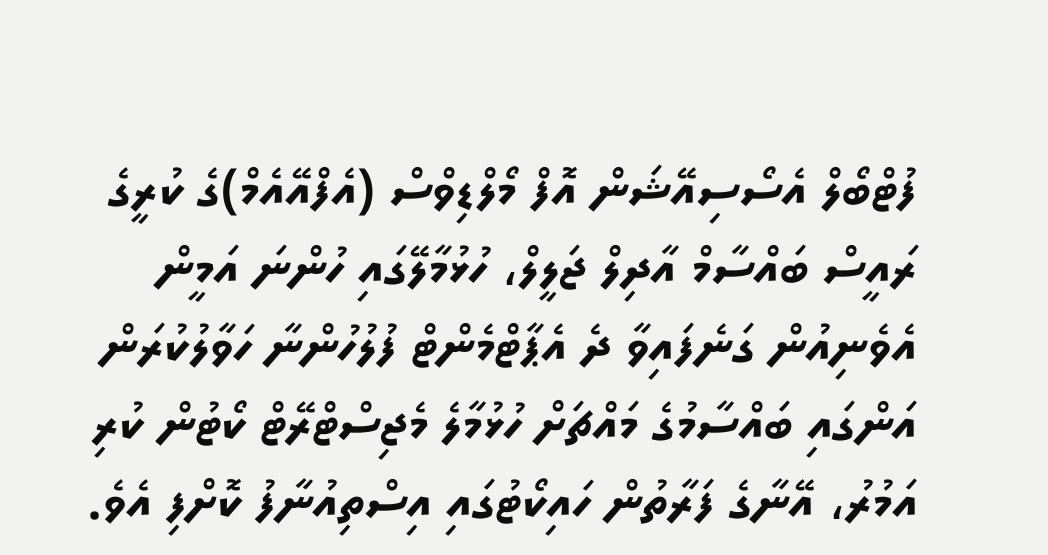ފުޓްބޯލް އެސޯސިއޭޝަން އޮފް މޯލްޑިވްސް (އެފްއޭއެމް)ގެ ކުރީގެ ރައީސް ބައްސާމް އާދިލް ޖަލީލް، ހުޅުމާލޭގައި ހުންނަ އަމީން އެވެނިއުން ގަނެފައިވާ ދެ އެޕާޓްމެންޓް ފުލުހުންނާ ހަވާލުކުރަން އަންގައި ބައްސާމުގެ މައްޗަށް ހުޅުމާލެ މެޖިސްޓްރޭޓް ކޯޓުން ކުރި އަމުރު، އޭނާގެ ފަރާތުން ހައިކޯޓުގައި އިސްތިއުނާފު ކޮށްފި އެވެ.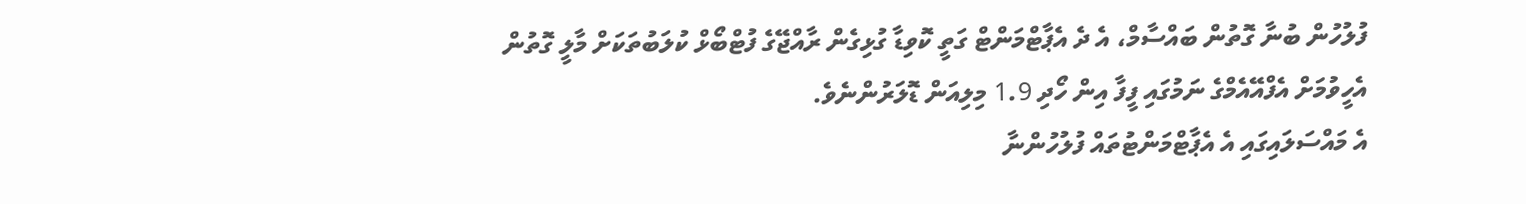ފުލުހުން ބުނާ ގޮތުން ބައްސާމް، އެ ދެ އެޕާޓްމަންޓް ގަތީ ކޮވިޑާ ގުޅިގެން ރާއްޖޭގެ ފުޓްބޯޅް ކުލަބުތަކަށް މާލީ ގޮތުން އެހީވުމަށް އެފްއޭއެމްގެ ނަމުގައި ފީފާ އިން ހޯދި 1.9 މިލިއަން ޑޮލަރުންނެވެ.
އެ މައްސަލައިގައި އެ އެޕާޓްމަންޓުތައް ފުލުހުންނާ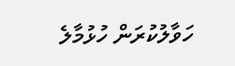ހަވާލުކުރަން ހުޅުމާލެ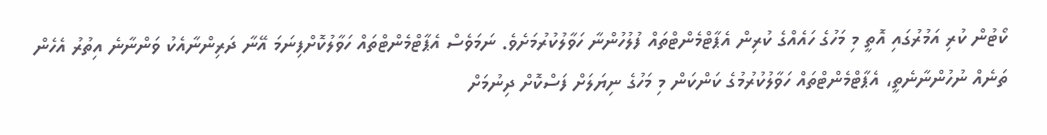ކޯޓުން ކުރި އަމުރުގައި އޮތީ މި މަހުގެ ހައެއްގެ ކުރިން އެޕާޓްމެންޓްތައް ފުލުހުންނާ ހަވާލުކުރުމަށެވެ. ނަމަވެސް އެޕާޓްމެންޓްތައް ހަވާލުކޮށްފިނަމަ އޭނާ ދަރިންނާއެކު ވަންނާނެ އިތުރު އެހެން ތަނެއް ނުހުންނާނެތީ، އެޕާޓްމެންޓްތައް ހަވާލުކުރުމުގެ ކަންކަން މި މަހުގެ ނިޔަލަށް ފަސްކޮށް ދިނުމަށް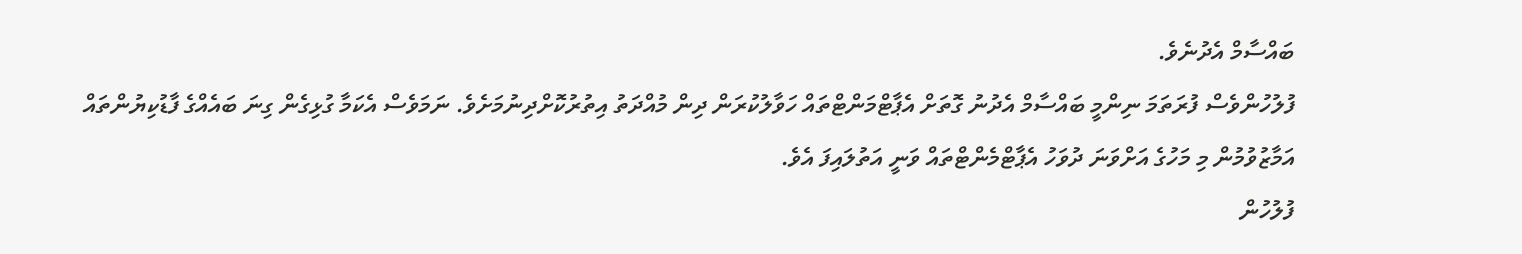ބައްސާމް އެދުނެވެ.
ފުލުހުންވެސް ފުރަތަމަ ނިންމީ ބައްސާމް އެދުނު ގޮތަށް އެޕާޓްމަންޓްތައް ހަވާލުކުރަން ދިން މުއްދަތު އިތުރުކޮށްދިނުމަށެވެ. ނަމަވެސް އެކަމާ ގުޅިގެން ގިނަ ބައެއްގެ ފާޑުކިޔުންތައް އަމާޒުވުމުން މި މަހުގެ އަށްވަނަ ދުވަހު އެޕާޓްމެންޓްތައް ވަނީ އަތުލައިފަ އެވެ.
ފުލުހުން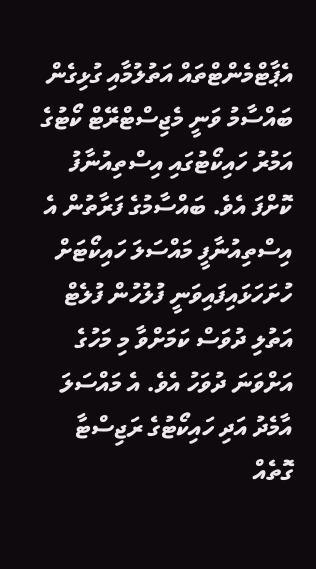އެޕާޓްމެންޓްތައް އަތުލުމާއި ގުޅިގެން ބައްސާމު ވަނީ މެޖިސްޓްރޭޓް ކޯޓުގެ އަމުރު ހައިކޯޓުގައި އިސްތިއުނާފު ކޮށްފަ އެވެ. ބައްސާމުގެ ފަރާތުން އެ އިސްތިއުނާފީ މައްސަލަ ހައިކޯޓަށް ހުށަހަޅައިފައިވަނީ ފުލުހުން ފުލެޓް އަތުލި ދުވަސް ކަމަށްވާ މި މަހުގެ އަށްވަނަ ދުވަހު އެވެ. އެ މައްސަލަ އާމެދު އަދި ހައިކޯޓުގެ ރަޖިސްޓާ ގޮތެއް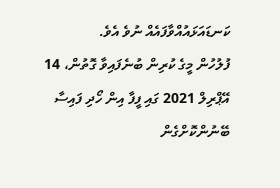ކަނޑައަޅައުއްވާފައެއް ނުވެ އެވެ.
ފުލުހުން މީގެ ކުރިން ބުނެފައިވާ ގޮތުން، 14 އޭޕްރިލް 2021 ގައި ފީފާ އިން ހޯދި ފައިސާ ބޭނުންކޮށްގެން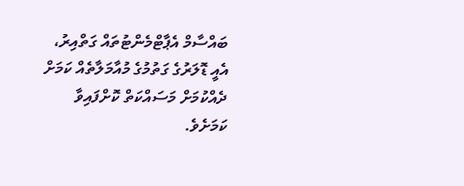ބައްސާމް އެޕާޓްމެންޓުތައް ގަތްއިރު، އެއީ ޑޮލަރުގެ ގަތުމުގެ މުއާމަލާތެއް ކަމަށް ދެއްކުމަށް މަސައްކަތް ކޮށްފައިވާ ކަމަށެވެ.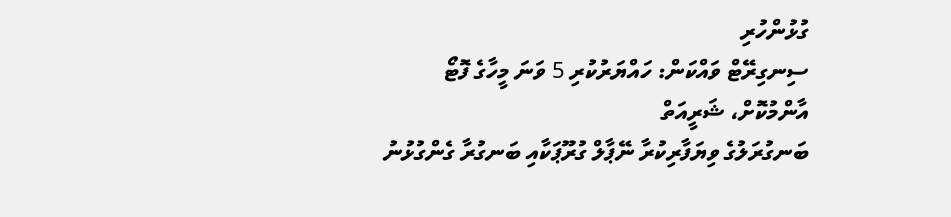ގުޅުންހުރި
ސިނގިރޭޓް ވައްކަން: ހައްޔަރުކުރި 5 ވަނަ މީހާގެ ފޮޓޯ އާންމުކޮށް، ޝަރީއަތް
ބަނގުރަލުގެ ވިޔަފާރިކުރާ ނޭޕާލް ގުރޫޕަކާއި ބަނގުރާ ގެންގުޅުނު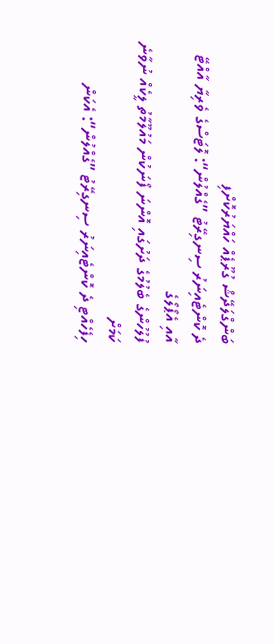ބަންގްލަދޭޝް ގުރޫޕެއް ހައްޔަރުކޮށްފި
ދެ ކޮންޓެއިނަރު ސިނގިރޭޓު ”ގެއްލުން“: ލޮޓަސްގެ ވެރިޔާ އާއްޓޭ އާއި އެޕޯލޯގެ
ފުލުހުންގެ ބެލުމުގެ ދަށުގައި އޮންނަ ފޯނަކުން މައުލޫމާތު ލީކެއް ނުވާނެ ކަމަށް
ހިފެހެއްޓި ދެ ކޮންޓެއިނަރު ސިނގިރޭޓު ”ގެއްލުން“: އެކަން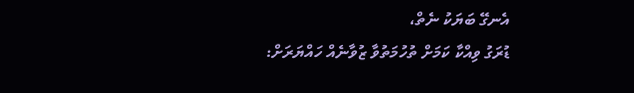އެނގޭ ބަޔަކު ނެތް،
ޑުރަގު ވިއްކާ ކަމަށް ތުހުމަތުވާ ޒުވާނެއް ހައްޔަރަށް: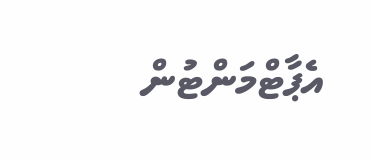އެޕާޓްމަންޓުން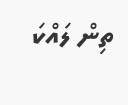ތިން ލައްކަ